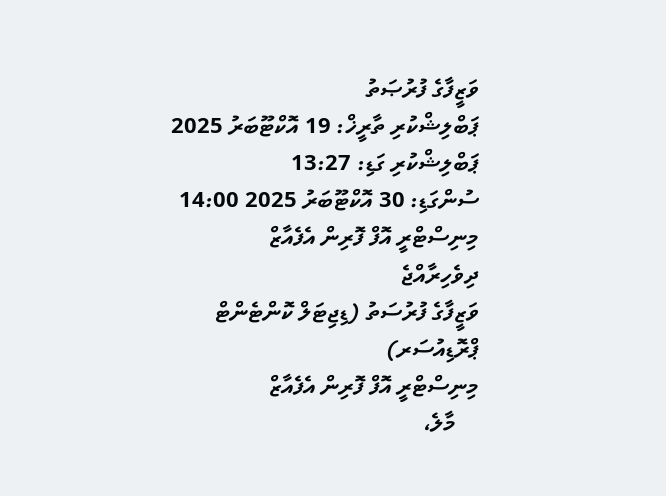ވަޒީފާގެ ފުރުޞަތު
ޕަބްލިޝްކުރި ތާރީޚް: 19 އޮކްޓޫބަރު 2025
ޕަބްލިޝްކުރި ގަޑި: 13:27
ސުންގަޑި: 30 އޮކްޓޫބަރު 2025 14:00
މިނިސްޓްރީ އޮފް ފޮރިން އެފެއާޒް
ދިވެހިރާއްޖެ
ވަޒީފާގެ ފުރުސަތު (ޑިޖިޓަލް ކޮންޓެންޓް ޕްރޮޑިއުސަރ)
މިނިސްޓްރީ އޮފް ފޮރިން އެފެއާޒް
    މާލެ،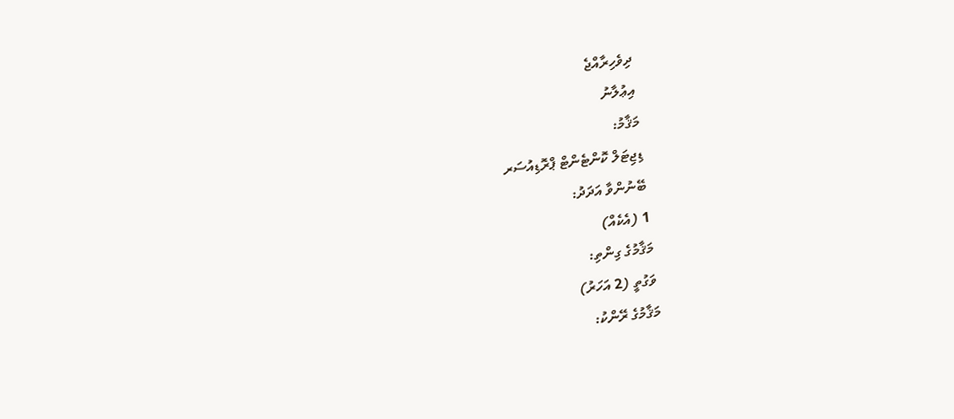ދިވެހިރާއްޖެ
އިޢުލާނު
މަޤާމު:
ޑިޖިޓަލް ކޮންޓެންޓް ޕްރޮޑިއުސަރ
ބޭނުންވާ އަދަދު:
1 (އެކެއް)
މަޤާމުގެ ގިންތި:
ވަގުތީ (2 އަހަރު)
މަޤާމުގެ ރޭންކު: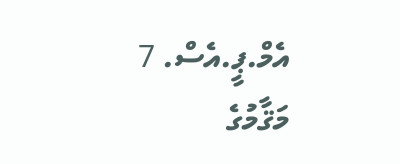އެމް.ޕީ.އެސް. 7
މަޤާމުގެ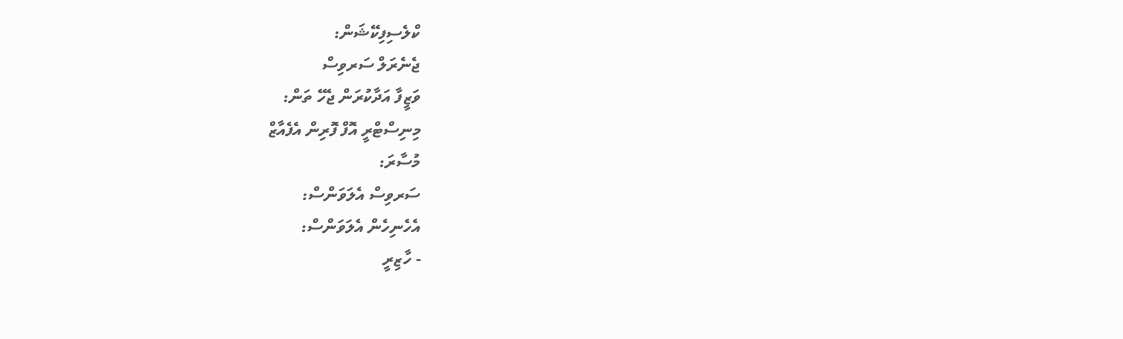ކްލެސިފިކޭޝަން:
ޖެނެރަލް ސަރވިސް
ވަޒީފާ އަދާކުރަން ޖެހޭ ތަން:
މިނިސްޓްރީ އޮފް ފޮރިން އެފެއާޒް
މުސާރަ:
ސަރވިސް އެލަވަންސް:
އެހެނިހެން އެލަވަންސް:
- ހާޒިރީ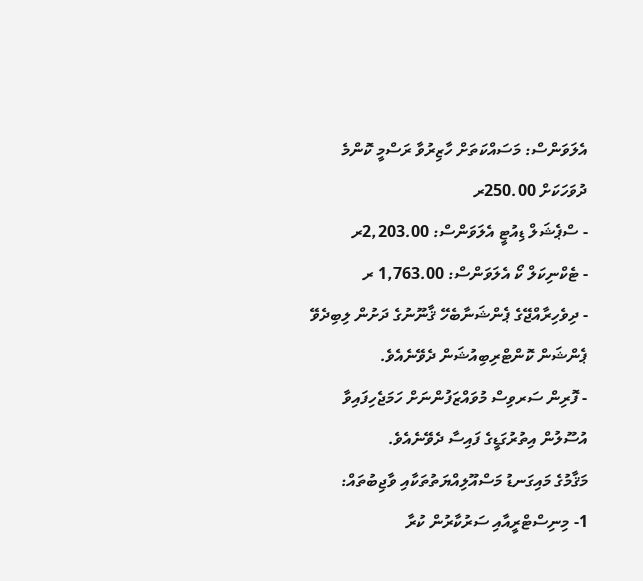އެލަވަންސް: މަސައްކަތަށް ހާޒިރުވާ ރަސްމީ ކޮންމެ ދުވަހަކަށް 250.00ރ
- ސްޕެޝަލް ޑިއުޓީ އެލަވަންސް: 2,203.00ރ
- ޓެކްނިކަލް ކޯ އެލަވަންސް: 1,763.00 ރ
- ދިވެހިރާއްޖޭގެ ޕެންޝަނާބެހޭ ޤާނޫނުގެ ދަށުން ލިބިދެވޭ ޕެންޝަން ކޮންޓްރިބިއުޝަން ދެވޭނެއެވެ.
- ފޮރިން ސަރވިސް މުވައްޒަފުންނަށް ހަމަޖެހިފައިވާ އުސޫލުން އިތުރުގަޑީގެ ފައިސާ ދެވޭނެއެވެ.
މަޤާމުގެ މައިގަނޑު މަސްއޫލިއްޔަތުތަކާއި ވާޖިބުތައް:
1- މިނިސްޓްރީއާއި ސަރުކާރުން ކުރާ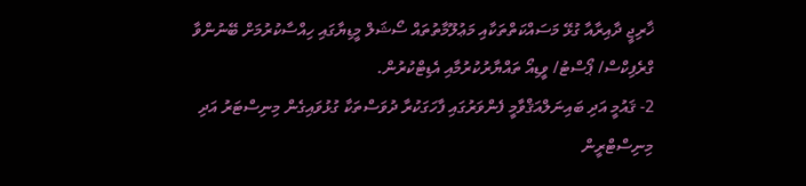ޚާރިޖީ ދާއިރާއާ ގުޅޭ މަސައްކަތްތަކާއި މަޢުލޫމާތުތައް ސޯޝަލް މީޑިޔާގައި ހިއްސާކުރުމަށް ބޭނުންވާ ގްރެފިކްސް/ ޕޯސްޓު/ ވީޑިއޯ ތައްޔާރުކުރުމާއި އެޑިޓްކުރުން.
2- ޤައުމީ އަދި ބައިނަލްއަޤްވާމީ ފެންވަރުގައި ފާހަގަކުރާ ދުވަސްތަކާ ގުޅުވައިގެން މިނިސްޓަރު އަދި މިނިސްޓްރީން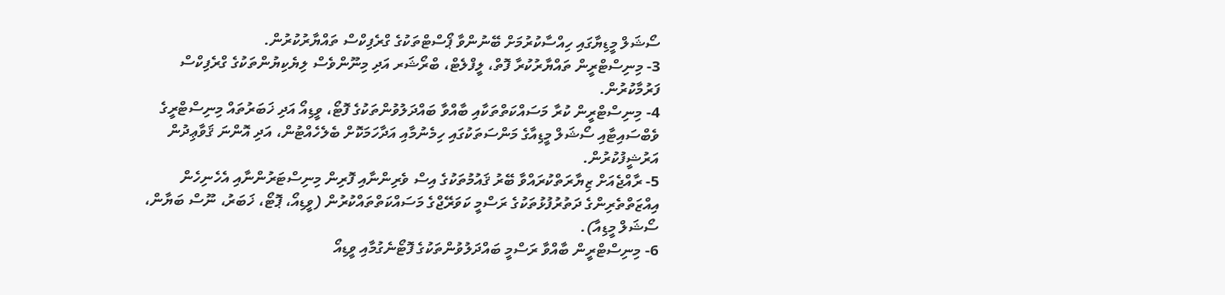ސޯޝަލް މީޑިޔާގައި ހިއްސާކުރުމަށް ބޭނުންވާ ޕޯސްޓްތަކުގެ ގްރެފިކްސް ތައްޔާރުކުރުން.
3- މިނިސްޓްރީން ތައްޔާރުކުރާ ފޮތް، ލީފްލެޓް، ބްރޯޝަރ އަދި މިނޫންވެސް ލިޔެކިޔުންތަކުގެ ގްރެފިކްސް ފަރުމާކުރުން.
4- މިނިސްޓްރީން ކުރާ މަސައްކަތްތަކާއި ބާއްވާ ބައްދަލުވުންތަކުގެ ފޮޓޯ، ވީޑިއޯ އަދި ޚަބަރުތައް މިނިސްޓްރީގެ ވެބްސައިޓާއި ސޯޝަލް މީޑިއާގެ މަންސަތަކުގައި ހިމެނުމާއި އަދާހަމަކޮށް ބެލެހެއްޓުން، އަދި އޮންނަ ޤަވާޢިދުން އަރުޝީފުކުރުން.
5- ރާއްޖެއަށް ޒިޔާރަތްކުރައްވާ ބޭރު ޤައުމުތަކުގެ އިސް ވެރިންނާއި ފޮރިން މިނިސްޓަރުންނާއި އެހެނިހެން އިއްޒަތްތެރިންގެ ދަތުރުފުޅުތަކުގެ ރަސްމީ ކަވަރޭޖްގެ މަސައްކަތްތައްކުރުން (ވީޑިއޯ، ޕޮޓޯ، ޚަބަރު، ނޫސް ބަޔާން، ސޯޝަލް މީޑިއާ).
6- މިނިސްޓްރީން ބާއްވާ ރަސްމީ ބައްދަލުވުންތަކުގެ ފޮޓޯނެގުމާއި ވީޑިއޯ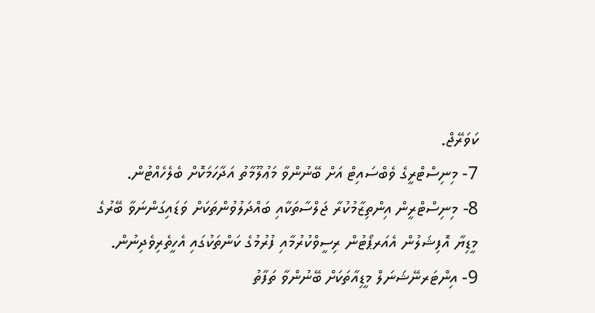ކަވަރޭޖް.
7- މިނިސްޓްރީގެ ވެބްސައިޓް އަށް ބޭނުންވާ މަޢުލޫމާތު އަދާހަމަކޮށް ބެލެހެއްޓުން.
8- މިނިސްޓްރީން އިންތިޒާމުކުރާ ޖަލްސާތަކާއި ބައްދަލުވުންތަކަށް ވަޑައިގަންނަވާ ބޭރުގެ މީޑިޔާ އޮފިޝަލުން އެއަރޕޯޓުން ރިސީވްކުރުމާއި ފުރުމުގެ ކަންތަކުގައި އެހީތެރިވެދިނުން.
9- އިންޓަރނޭޝަނަލް މީޑިއާތަކަށް ބޭނުންވާ ތަފާތު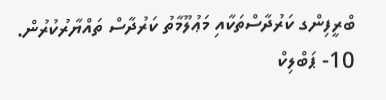ބްރީފިންގ ކަރުދާސްތަކާއި މަޢުލޫމާތު ކަރުދާސް ތައްޔާރުކުރުން.
10- ޕަބްލިކް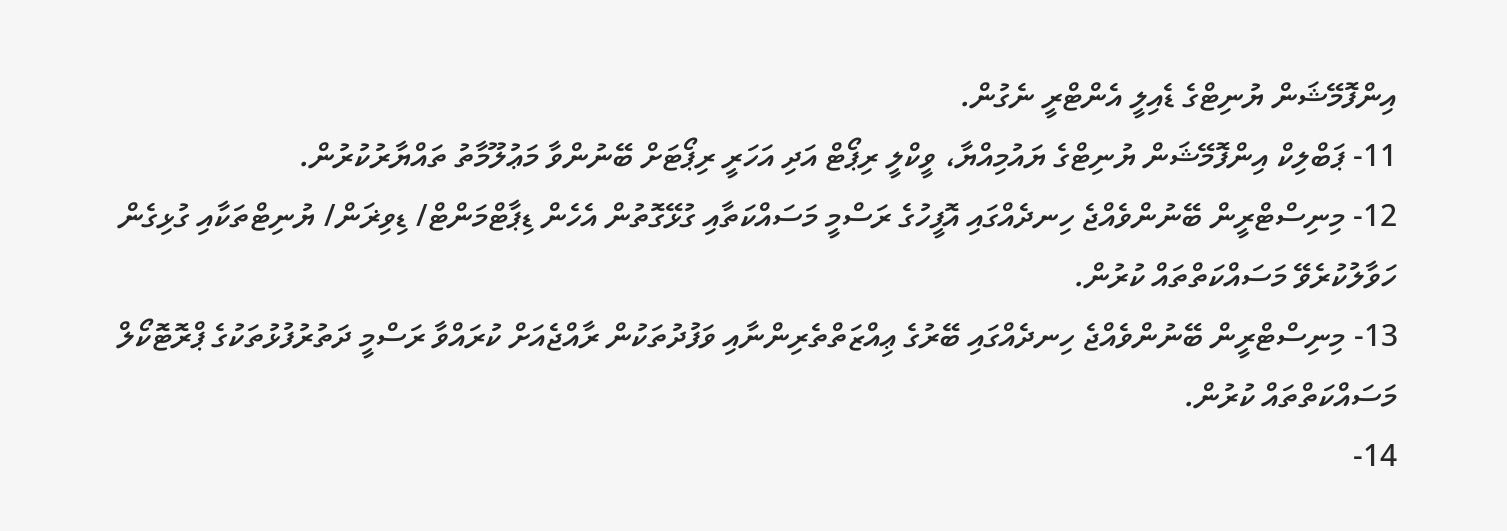އިންފޮމޭޝަން ޔުނިޓްގެ ޑެއިލީ އެންޓްރީ ނެގުން.
11- ޕަބްލިކް އިންފޮމޭޝަން ޔުނިޓްގެ ޔައުމިއްޔާ، ވީކްލީ ރިޕޯޓް އަދި އަހަރީ ރިޕޯޓަށް ބޭނުންވާ މަޢުލޫމާތު ތައްޔާރުކުރުން.
12- މިނިސްޓްރީން ބޭނުންވެއްޖެ ހިނދެއްގައި އޮފީހުގެ ރަސްމީ މަސައްކަތާއި ގުޅޭގޮތުން އެހެން ޑިޕާޓްމަންޓް/ ޑިވިޜަން/ ޔުނިޓްތަކާއި ގުޅިގެން ހަވާލުކުރެވޭ މަސައްކަތްތައް ކުރުން.
13- މިނިސްޓްރީން ބޭނުންވެއްޖެ ހިނދެއްގައި ބޭރުގެ ޢިއްޒަތްތެރިންނާއި ވަފުދުތަކުން ރާއްޖެއަށް ކުރައްވާ ރަސްމީ ދަތުރުފުޅުތަކުގެ ޕްރޮޓޮކޯލް މަސައްކަތްތައް ކުރުން.
14-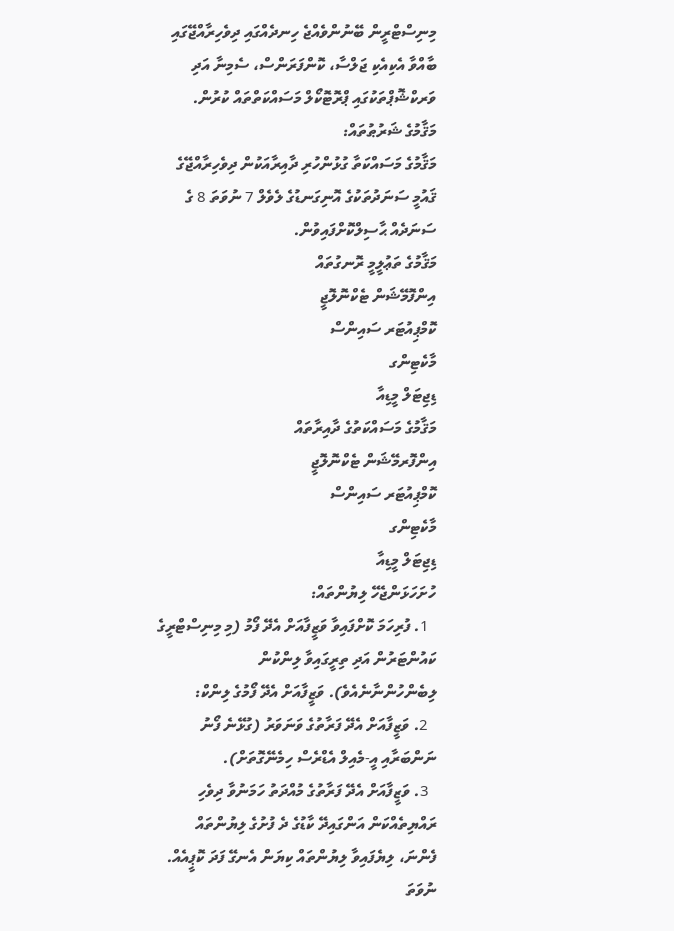މިނިސްޓްރީން ބޭނުންވެއްޖެ ހިނދެއްގައި ދިވެހިރާއްޖޭގައި ބާއްވާ އެކިއެކި ޖަލްސާ، ކޮންފަރަންސް، ސެމިނާ އަދި ވަރކްޝޮޕްތަކުގައި ޕްރޮޓޮކޯލް މަސައްކަތްތައް ކުރުން.
މަޤާމުގެ ޝަރުޠުތައް:
މަޤާމުގެ މަސައްކަތާ ގުޅުންހުރި ދާއިރާއަކުން ދިވެހިރާއްޖޭގެ ޤައުމީ ސަނަދުތަކުގެ އޮނިގަނޑުގެ ލެވެލް 7 ނުވަތަ 8 ގެ ސަނަދެއް ޙާސިލްކޮށްފައިވުން.
މަޤާމުގެ ތަޢުލީމީ ރޮނގުތައް
އިންފޮމޭޝަން ޓެކްނޮލޮޖީ
ކޮމްޕިއުޓަރ ސައިންސް
މާކެޓިންގ
ޑިޖިޓަލް މީޑިއާ
މަޤާމުގެ މަސައްކަތުގެ ދާއިރާތައް
އިންފޮރމޭޝަން ޓެކްނޮލޮޖީ
ކޮމްޕިއުޓަރ ސައިންސް
މާކެޓިންގ
ޑިޖިޓަލް މީޑިއާ
ހުށަހަޅަންޖެހޭ ލިޔުންތައް:
  1. ފުރިހަމަ ކޮށްފައިވާ ވަޒީފާއަށް އެދޭ ފޯމު (މި މިނިސްޓްރީގެ ކައުންޓަރުން އަދި ތިރީގައިވާ ލިންކުން ލިބެންހުންނާނެއެވެ). ވަޒީފާއަށް އެދޭ ފޯމުގެ ލިންކް:
  2. ވަޒީފާއަށް އެދޭ ފަރާތުގެ ވަނަވަރު (ގުޅޭނެ ފޯނު ނަންބަރާއި އީ-މެއިލް އެޑްރެސް ހިމެނޭގޮތަށް).
  3. ވަޒީފާއަށް އެދޭ ފަރާތުގެ މުއްދަތު ހަމަނުވާ ދިވެހި ރައްޔިތެއްކަން އަންގައިދޭ ކާޑުގެ ދެ ފުށުގެ ލިޔުންތައް ފެންނަ، ލިޔެފައިވާ ލިޔުންތައް ކިޔަން އެނގޭ ފަދަ ކޮޕީއެއް. ނުވަތަ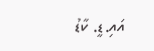އައި.ޑީ. ކާޑު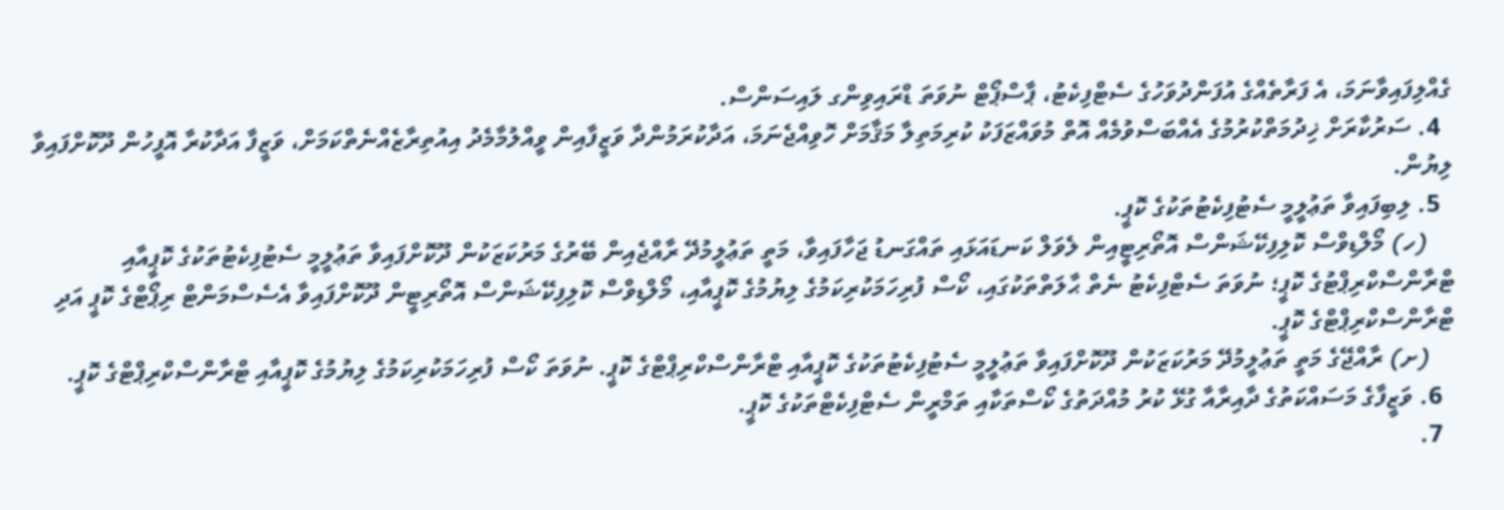ގެއްލިފައިވާނަމަ، އެ ފަރާތެއްގެ އުފަންދުވަހުގެ ސެޓްފިކެޓު، ޕާސްޕޯޓް ނުވަތަ ޑްރައިވިންގ ލައިސަންސް.
  4. ސަރުކާރަށް ޚިދުމަތްކުރުމުގެ އެއްބަސްވުމެއް އޮތް މުވައްޒަފަކު ކުރިމަތިލާ މަޤާމަށް ހޮވިއްޖެނަމަ، އަދާކުރަމުންދާ ވަޒީފާއިން ވީއްލުމާމެދު އިއުތިރާޒެއްނެތްކަމަށް، ވަޒީފާ އަދާކުރާ އޮފީހުން ދޫކޮށްފައިވާ ލިޔުން.
  5. ލިބިފައިވާ ތަޢުލީމީ ސެޓުފިކެޓުތަކުގެ ކޮޕީ.
    (ހ) މޯލްޑިވްސް ކޮލިފިކޭޝަންސް އޮތޯރިޓީއިން ލެވަލް ކަނޑައަޅައި ތައްގަނޑު ޖަހާފައިވާ، މަތީ ތަޢުލީމުދޭ ރާއްޖެއިން ބޭރުގެ މަރުކަޒަކުން ދޫކޮށްފައިވާ ތަޢުލީމީ ސެޓުފިކެޓުތަކުގެ ކޮޕީއާއި ޓްރާންސްކްރިޕްޓުގެ ކޮޕީ؛ ނުވަތަ ސެޓްފިކެޓު ނެތް ޙާލަތްތަކުގައި، ކޯސް ފުރިހަމަކުރިކަމުގެ ލިޔުމުގެ ކޮޕީއާއި، މޯލްޑިވްސް ކޮލިފިކޭޝަންސް އޮތޯރިޓީން ދޫކޮށްފައިވާ އެސެސްމަންޓް ރިޕޯޓްގެ ކޮޕީ އަދި ޓްރާންސްކްރިޕްޓްގެ ކޮޕީ.
    (ށ) ރާއްޖޭގެ މަތީ ތަޢުލީމުދޭ މަރުކަޒަކުން ދޫކޮށްފައިވާ ތަޢުލީމީ ސެޓުފިކެޓުތަކުގެ ކޮޕީއާއި ޓްރާންސްކްރިޕްޓްގެ ކޮޕީ. ނުވަތަ ކޯސް ފުރިހަމަކުރިކަމުގެ ލިޔުމުގެ ކޮޕީއާއި ޓްރާންސްކްރިޕްޓްގެ ކޮޕީ.
  6. ވަޒީފާގެ މަސައްކަތުގެ ދާއިރާއާ ގުޅޭ ކުރު މުއްދަތުގެ ކޯސްތަކާއި ތަމްރީން ސެޓްފިކެޓްތަކުގެ ކޮޕީ.
  7.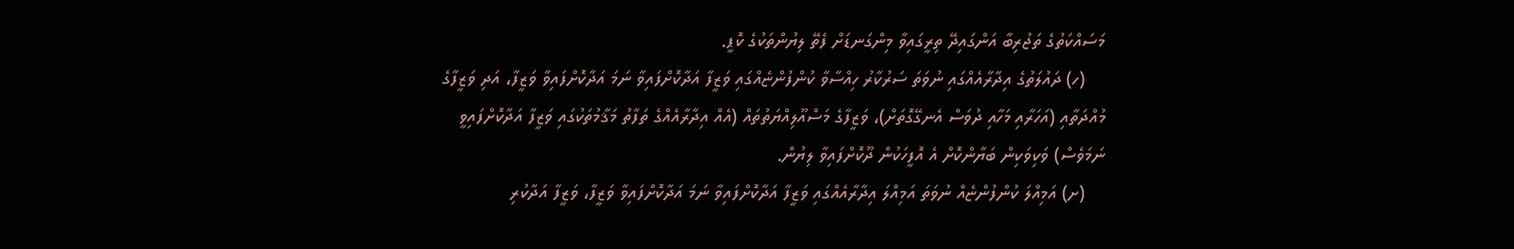މަސައްކަތުގެ ތަޖުރިބާ އަންގައިދޭ ތިރީގައިވާ މިންގަނޑަށް ފެތޭ ލިޔުންތަކުގެ ކޮޕީ.
    (ހ) ދައުލަތުގެ އިދާރާއެއްގައި ނުވަތަ ސަރުކާރު ހިއްސާވާ ކުންފުންޏެއްގައި ވަޒީފާ އަދާކޮށްފައިވާ ނަމަ އަދާކޮށްފައިވާ ވަޒީފާ، އަދި ވަޒީފާގެ މުއްދަތާއި (އަހަރާއި މަހާއި ދުވަސް އެނގޭގޮތަށް)، ވަޒީފާގެ މަސްއޫލިއްޔަތުތައް (އެއް އިދާރާއެއްގެ ތަފާތު މަޤާމުތަކުގައި ވަޒީފާ އަދާކޮށްފައިވީ ނަމަވެސް) ވަކިވަކިން ބަޔާންކޮށް އެ އޮފީހަކުން ދޫކޮށްފައިވާ ލިޔުން.
    (ށ) އަމިއްލަ ކުންފުންޏެއް ނުވަތަ އަމިއްލަ އިދާރާއެއްގައި ވަޒީފާ އަދާކޮށްފައިވާ ނަމަ އަދާކޮށްފައިވާ ވަޒީފާ، ވަޒީފާ އަދާކުރި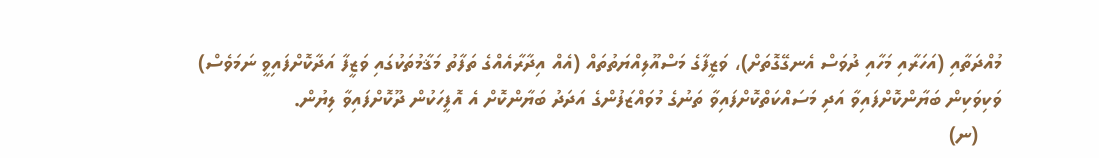މުއްދަތާއި (އަހަރާއި މަހާއި ދުވަސް އެނގޭގޮތަށް)، ވަޒީފާގެ މަސްއޫލިއްޔަތުތައް (އެއް އިދާރާއެއްގެ ތަފާތު މަޤާމުތަކުގައި ވަޒީފާ އަދާކޮށްފައިވީ ނަމަވެސް) ވަކިވަކިން ބަޔާންކޮށްފައިވާ އަދި މަސައްކަތްކޮށްފައިވާ ތަނުގެ މުވައްޒަފުންގެ އަދަދު ބަޔާންކޮށް އެ އޮފީހަކުން ދޫކޮށްފައިވާ ލިޔުން.
    (ނ)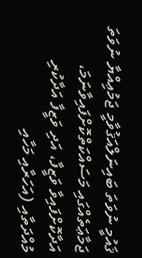ޤައުމީ ނުވަތަ ބައިނަލްއަޤުވާމީ ޖަމުޢިއްޔާ ނުވަތަ ޖަމާޢަތެއްގައި މަސައްކަތްކޮށްފައިވާނަމަ، އަދާކޮށްފައިވާ ވަޒީފާ، އަދި ވަޒީފާ އަދާކުރި މުއްދަތާއި (އަހަރާއި މަހާއި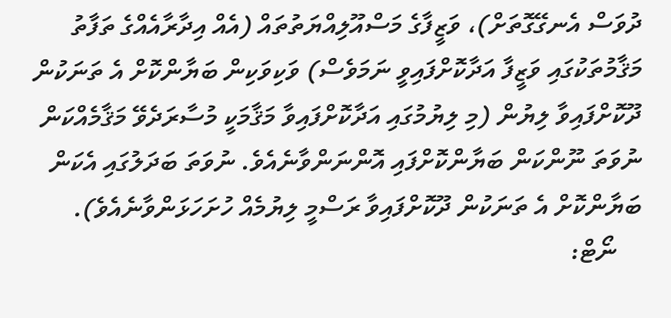ދުވަސް އެނގޭގޮތަށް)، ވަޒީފާގެ މަސްއޫލިއްޔަތުތައް (އެއް އިދާރާއެއްގެ ތަފާތު މަޤާމުތަކުގައި ވަޒީފާ އަދާކޮށްފައިވީ ނަމަވެސް) ވަކިވަކިން ބަޔާންކޮށް އެ ތަނަކުން ދޫކޮށްފައިވާ ލިޔުން (މި ލިޔުމުގައި އަދާކޮށްފައިވާ މަޤާމަކީ މުސާރަދެވޭ މަޤާމެއްކަން ނުވަތަ ނޫންކަން ބަޔާންކޮށްފައި އޮންނަންވާނެއެވެ. ނުވަތަ ބަދަލުގައި އެކަން ބަޔާންކޮށް އެ ތަނަކުން ދޫކޮށްފައިވާ ރަސްމީ ލިޔުމެއް ހުށަހަޅަންވާނެއެވެ).
    ނޯޓް: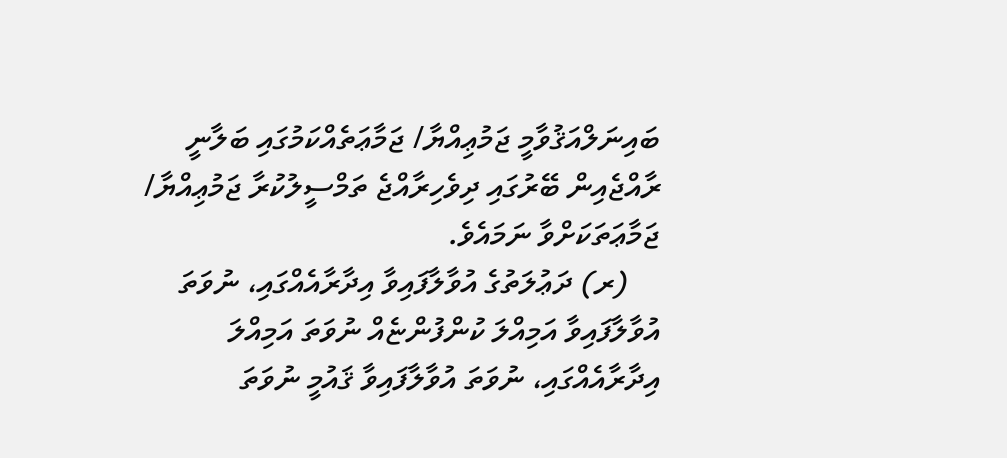ބައިނަލްއަޤުވާމީ ޖަމުޢިއްޔާ/ ޖަމާޢަތެއްކަމުގައި ބަލާނީ ރާއްޖެއިން ބޭރުގައި ދިވެހިރާއްޖެ ތަމްސީލުކުރާ ޖަމުޢިއްޔާ/ ޖަމާޢަތަކަށްވާ ނަމައެވެ.
    (ރ) ދަޢުލަތުގެ އުވާލާފައިވާ އިދާރާއެއްގައި، ނުވަތަ އުވާލާފައިވާ އަމިއްލަ ކުންފުންޏެއް ނުވަތަ އަމިއްލަ އިދާރާއެއްގައި، ނުވަތަ އުވާލާފައިވާ ޤައުމީ ނުވަތަ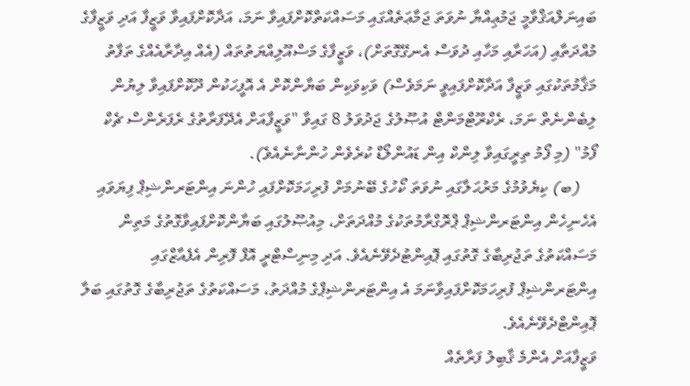ބައިނަލްއަޤްވާމީ ޖަމުޢިއްޔާ ނުވަތަ ޖަމާޢަތެއްގައި މަސައްކަތްކޮށްފައިވާ ނަމަ، އަދާކޮށްފައިވާ ވަޒީފާ އަދި ވަޒީފާގެ މުއްދަތާއި (އަހަރާއި މަހާއި ދުވަސް އެނގޭގޮތަށް)، ވަޒީފާގެ މަސްއޫލިއްޔަތުތައް (އެއް އިދާރާއެއްގެ ތަފާތު މަޤާމުތަކުގައި ވަޒީފާ އަދާކޮށްފައިވީ ނަމަވެސް) ވަކިވަކިން ބަޔާންކޮށް އެ އޮފީހަކުން ދޫކޮށްފައިވާ ލިޔުން ލިބެންނެތް ނަމަ، ރެކްރޫޓްމަންޓް އުޞޫލުގެ ޖަދުވަލު 8 ގައިވާ "ވަޒީފާއަށް އެދޭފަރާތުގެ ރެފަރެންސް ޗެކް ފޯމު" (މި ފޯމު ތިރީގައިވާ ލިންކް އިން ޑައުންލޯޑް ކުރެވެން ހުންނާނެއެވެ).
    (ބ) ކިޔެވުމުގެ މަރުޙަލާގައި ނުވަތަ ކޯހުގެ ބޭނުމަށް ފުރިހަމަކޮށްފައި ހުންނަ އިންޓަރންޝިޕް ފިޔަވައި އެހެނިހެން އިންޓަރންޝިޕް ޕްރޮގްރާމުތަކުގެ މުއްދަތަށް، މިއުޞޫލުގައި ބަޔާންކޮށްފައިވާގޮތުގެ މަތިން މަސައްކަތުގެ ތަޖުރިބާގެ ގޮތުގައި ޕޮއިންޓުދެވޭނެއެވެ. އަދި މިނިސްޓްރީ އޮފް ފޮރިން އެފެއާޒްގައި އިންޓަރންޝިޕް ފުރިހަމަކޮށްފައިވާނަމަ އެ އިންޓަރންޝިޕްގެ މުއްދަތު، މަސައްކަތުގެ ތަޖުރިބާގެ ގޮތުގައި ބަލާ ޕޮއިންޓްދެވޭނެއެވެ.
ވަޒީފާއަށް އެންމެ ޤާބިލު ފަރާތެއް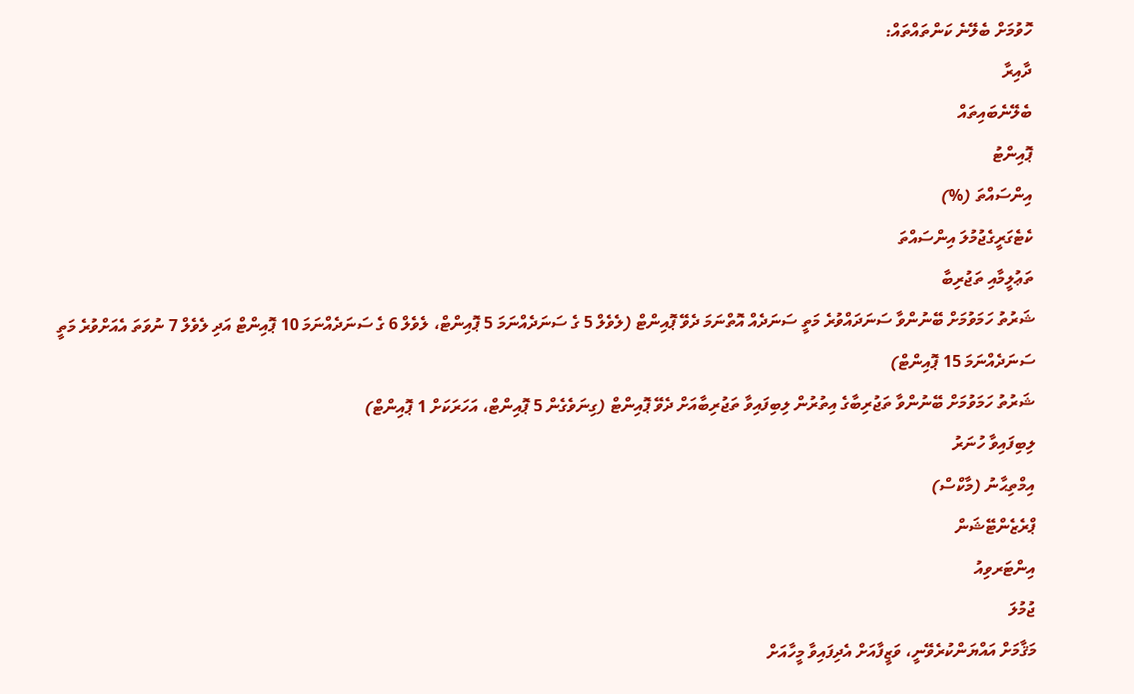ހޮވުމަށް ބެލޭނެ ކަންތައްތައް:
ދާއިރާ
ބެލޭނެބައިތައް
ޕޮއިންޓު
އިންސައްތަ (%)
ކެޓެގަރީގެޖުމުލަ އިންސައްތަ
ތަޢުލީމާއި ތަޖުރިބާ
ޝަރުތު ހަމަވުމަށް ބޭނުންވާ ސަނަދައްވުރެ މަތީ ސަނަދެއް އޮތްނަމަ ދެވޭ ޕޮއިންޓް (ލެވެލް 5 ގެ ސަނަދެއްނަމަ 5 ޕޮއިންޓް، ލެވެލް 6 ގެ ސަނަދެއްނަމަ 10 ޕޮއިންޓް އަދި ލެވެލް 7 ނުވަތަ އެއަށްވުރެ މަތީ ސަނަދެއްނަމަ 15 ޕޮއިންޓް)
ޝަރުތު ހަމަވުމަށް ބޭނުންވާ ތަޖުރިބާގެ އިތުރުން ލިބިފައިވާ ތަޖުރިބާއަށް ދެވޭ ޕޮއިންޓް (ގިނަވެގެން 5 ޕޮއިންޓް، އަހަރަކަށް 1 ޕޮއިންޓް)
ލިބިފައިވާ ހުނަރު
އިމްތިޙާނު (މާކްސް)
ޕްރެޒެންޓޭޝަން
އިންޓަރވިއު
ޖުމުލަ
މަޤާމަށް އައްޔަންކުރެވޭނީ، ވަޒީފާއަށް އެދިފައިވާ މީހާއަށް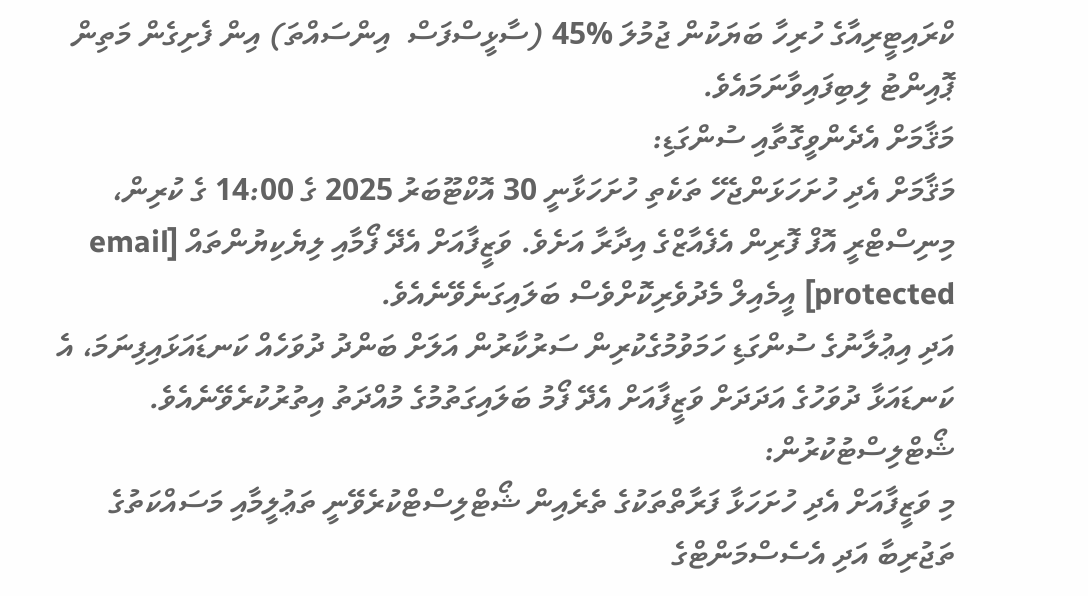ކްރައިޓީރިއާގެ ހުރިހާ ބަޔަކުން ޖުމުލަ %45 (ސާޅީސްފަސް  އިންސައްތަ) އިން ފެށިގެން މަތިން ޕޮއިންޓު ލިބިފައިވާނަމައެވެ.
މަޤާމަށް އެދެންވީގޮތާއި ސުންގަޑި:
މަޤާމަށް އެދި ހުށަހަޅަންޖެހޭ ތަކެތި ހުށަހަޅާނީ 30 އޮކްޓޫބަރު 2025 ގެ 14:00 ގެ ކުރިން، މިނިސްޓްރީ އޮފް ފޮރިން އެފެއާޒްގެ އިދާރާ އަށެވެ. ވަޒީފާއަށް އެދޭ ފޯމާއި ލިޔެކިޔުންތައް [email protected] އީމެއިލް މެދުވެރިކޮށްވެސް ބަލައިގަނެވޭނެއެވެ.
އަދި އިޢުލާނުގެ ސުންގަޑި ހަމަވުމުގެކުރިން ސަރުކާރުން އަލަށް ބަންދު ދުވަހެއް ކަނޑައަޅައިފިނަމަ، އެ ކަނޑައަޅާ ދުވަހުގެ އަދަދަށް ވަޒީފާއަށް އެދޭ ފޯމު ބަލައިގަތުމުގެ މުއްދަތު އިތުރުކުރެވޭނެއެވެ.
ޝޯޓްލިސްޓުކުރުން:
މި ވަޒީފާއަށް އެދި ހުށަހަޅާ ފަރާތްތަކުގެ ތެރެއިން ޝޯޓްލިސްޓްކުރެވޭނީ ތަޢުލީމާއި މަސައްކަތުގެ ތަޖުރިބާ އަދި އެސެސްމަންޓްގެ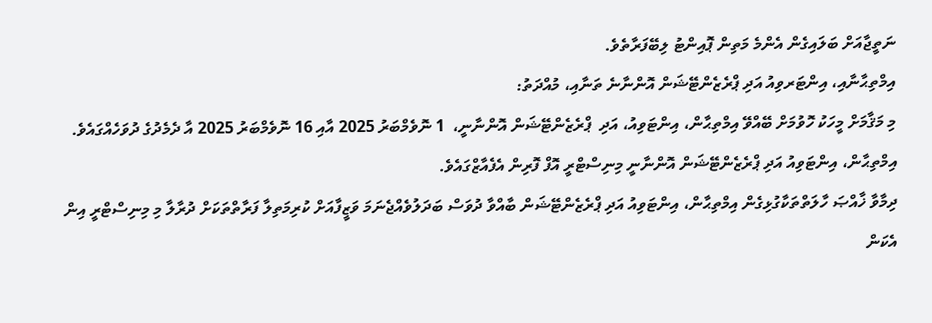ނަތީޖާއަށް ބަލައިގެން އެންމެ މަތިން ޕޮއިންޓު ލިބޭފަރާތެވެ.
އިމްތިޙާނާއި، އިންޓަރވިއު އަދި ޕްރެޒެންޓޭޝަން އޮންނާނެ ތަނާއި، މުއްދަތު:
މި މަޤާމަށް މީހަކު ހޮވުމަށް ބޭއްވޭ އިމްތިޙާން، އިންޓަވިއު، އަދި  ޕްރެޒެންޓޭޝަން އޮންނާނީ،  1 ނޮވެމްބަރު 2025 އާއި 16 ނޮވެމްބަރު 2025 އާ ދެމެދުގެ ދުވަހެއްގައެވެ. އިމްތިޙާން، އިންޓަވިއު އަދި ޕްރެޒެންޓޭޝަން އޮންނާނީ މިނިސްޓްރީ އޮފް ފޮރިން އެފެއާޒްގައެވެ.
ދިމާވާ ޚާއްޞަ ހާލަތްތަކާގުޅިގެން އިމްތިޙާން، އިންޓަވިއު އަދި ޕްރެޒެންޓޭޝަން ބާއްވާ ދުވަސް ބަދަލުވެއްޖެނަމަ ވަޒީފާއަށް ކުރިމަތިލާ ފަރާތްތަކަށް ދުރާލާ މި މިނިސްޓްރީ އިން އެކަން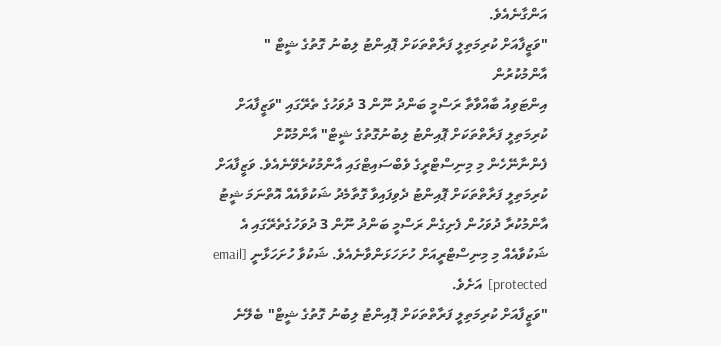އަންގާނެއެވެ.
"ވަޒީފާއަށް ކުރިމަތިލީ ފަރާތްތަކަށް ޕޮއިންޓު ލިބުނު ގޮތުގެ ޝީޓް " އާންމުކުރުން
އިންޓަވިއު ބާއްވާތާ ރަސްމީ ބަންދު ނޫން 3 ދުވަހުގެ ތެރޭގައި "ވަޒީފާއަށް ކުރިމަތިލީ ފަރާތްތަކަށް ޕޮއިންޓު ލިބުނުގޮތުގެ ޝީޓް" އާންމުކޮށް ފެންނާނޭހެން މި މިނިސްޓްރީގެ ވެބްސައިޓްގައި އާންމުކުރެވޭނެއެވެ. ވަޒީފާއަށް ކުރިމަތިލީ ފަރާތްތަކަށް ޕޮއިންޓު ދެވިފައިވާ ގޮތާމެދު ޝަކުވާއެއް އޮތްނަމަ ޝީޓު އާންމުކުރާ ދުވަހުން ފެށިގެން ރަސްމީ ބަންދު ނޫން 3 ދުވަހުގެތެރޭގައި އެ ޝަކުވާއެއް މި މިނިސްޓްރީއަށް ހުށަހަޅަންވާނެއެވެ. ޝަކުވާ ހުށަހަޅާނީ [email protected]  އަށެވެ.
"ވަޒީފާއަށް ކުރިމަތިލީ ފަރާތްތަކަށް ޕޮއިންޓު ލިބުނު ގޮތުގެ ޝީޓް" ބެލޭނެ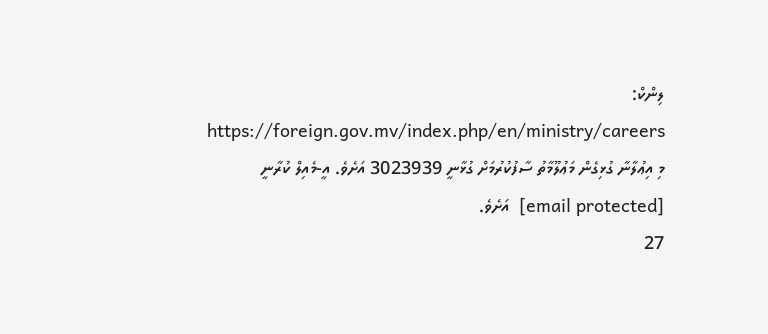ލިންކް: https://foreign.gov.mv/index.php/en/ministry/careers
މި އިޢުލާނާ ގުޅިގެން މަޢުލޫމާތު ސާފުކުރުމަށް ގުޅާނީ 3023939 އަށެވެ. އީ-މެއިލް ކުރާނީ [email protected]  އަށެވެ.
27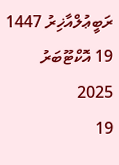ރަބީޢުލްއާޚިރު 1447
19 އޮކްޓޫބަރު 2025
19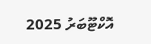އޮކްޓޫބަރު 2025